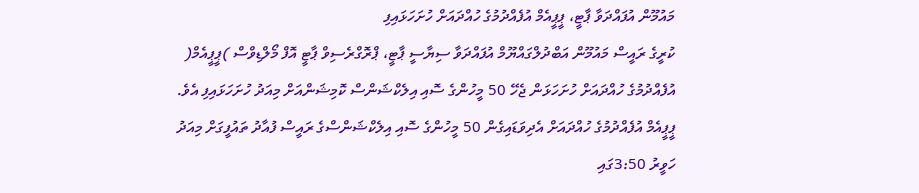މައުމޫން އުފައްދަވާ ޕާޓީ، ޕީޕީއެމް އުފެއްދުމުގެ ހުއްދައަށް ހުށަހަޅައިފި
ކުރީގެ ރައީސް މައުމޫން އަބްދުލްގައްޔޫމް އުފައްދަވާ ސިޔާސީ ޕާޓީ، ޕްރޮގްރެސިވް ޕާޓީ އޮފް މޯލްޑިވްސް )ޕީޕީއެމް( އުފެއްދުމުގެ ހުއްދައަށް ހުށަހަޅަން ޖެހޭ 50 މީހުންގެ ސޮއި އިލެކްޝަންސް ކޮމިޝަންއަށް މިއަދު ހުށަހަޅައިފި އެވެ.
ޕީޕީއެމް އުފެއްދުމުގެ ހުއްދައަށް އެދިވަޑައިގެން 50 މީހުންގެ ސޮއި އިލެކްޝަންސްގެ ރައީސް ފުއާދު ތައުފީގަށް މިއަދު ހަވީރު 3:50ގައި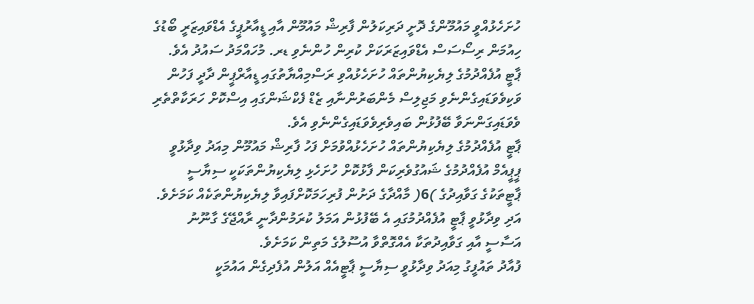ހުށަހެޅުއްވީ މައުމޫންގެ ދޮށީ ދަރިކަލުން ފާރިޝް މައުމޫން އާއި ޑީއާރުޕީގެ އެޑްވައިޒަރީ ބޯޑުގެ ހިއުމަން ރިސޯސަސް އެޑްވައިޒަރަކަށް ކުރިން ހުންނެވި ޑރ. މުހައްމަދު ސައުދު އެވެ. ޕާޓީ އުފެއްދުމުގެ ލިޔެކިޔުންތައް ހުށަހެޅުއްވި ރަސްމިއްޔާތުގައި ޑީއާރްޕީން ދާދީ ފަހުން ވަކިވެވަޑައިގެންނެވި މަޖިލިސް މެންބަރުންނާއި ޒެޑް ފެކްޝަންގައި އިސްކޮށް ހަރަކާތްތެރި ވެވަޑައިގަންނަވާ ބޭފުޅުން ބައިވެރިވެވަޑައިގެންނެވި އެވެ.
ޕާޓީ އުފެއްދުމުގެ ލިޔެކިޔުންތައް ހުށަހެޅުއްވުމަށް ފަހު ފާރިޝް މައުމޫން މިއަދު ވިދާޅުވީ ޕީޕީއެމް އުފެއްދުމުގެ ޝައުގުވެރިކަން ފާޅުކޮށް ހުށަހެޅި ލިޔެކިޔުންތަކަކީ ސިޔާސީ ޕާޓީތަކުގެ ގަވާއިދުގެ )6( މާއްދާގެ ދަށުން ފުރިހަމަކޮށްފައިވާ ލިޔެކިޔުންތަކެއް ކަމަށެވެ. އަދި ވިދާޅުވީ ޕާޓީ އުފެއްދުމުގައި އެ ބޭފުޅުން އަމަލު ކުރަމުންދާނީ ރާއްޖޭގެ ގާނޫނު އަސާސީ އާއި ގަވާއިދުތަކާ އެއްގޮތްވާ އުސޫލުގެ މަތިން ކަމަށެވެ.
ފުއާދު ތައުފީގު މިއަދު ވިދާޅުވީ ސިޔާސީ ޕާޓީއެއް އަލުން އުފެދިގެން އައުމަކީ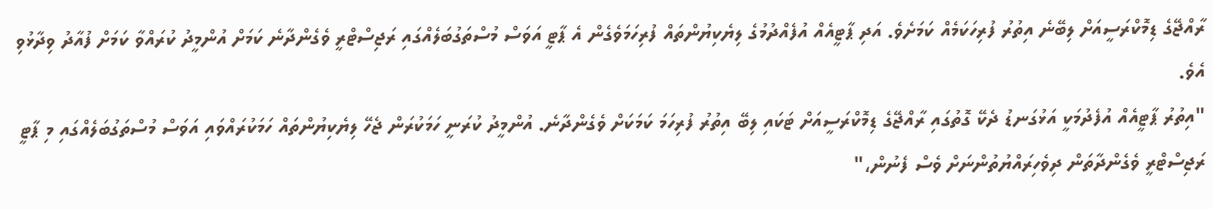ރާއްޖޭގެ ޑިމޮކްރަސީއަށް ލިބޭނެ އިތުރު ފުރިހަކަމެއް ކަމަށެވެ. އަދި ޕާޓީއެއް އުފެއްދުމުގެ ލިޔެކިޔުންތައް ފުރިހަމަވެގެން އެ ޕާޓީ އަވަސް މުސްތަގުބަލެއްގައި ރަޖިސްޓްރީ ވެގެންދާނެ ކަމަށް އުންމީދު ކުރައްވާ ކަމަށް ފުއާދު ވިދާޅުވި އެވެ.
"އިތުރު ޕާޓީއެއް އުފެދުމަކީ އަޅުގަނޑު ދެކޭ ގޮތުގައި ރާއްޖޭގެ ޑިމޮކްރަސީއަށް ޓަކައި ލިބޭ އިތުރު ފުރިހަމަ ކަމަކަށް ވެގެންދާނެ. އުންމީދު ކުރަނީ ހަމަކުރަން ޖެހޭ ލިޔެކިޔުންތައް ހަމަކުރައްވައި އަވަސް މުސްތަގުބަލެއްގައި މި ޕާޓީ ރަޖިސްޓްރީ ވެގެންދާތަން ދިވެހިރައްޔުތުންނަށް ވެސް ފެނުން،"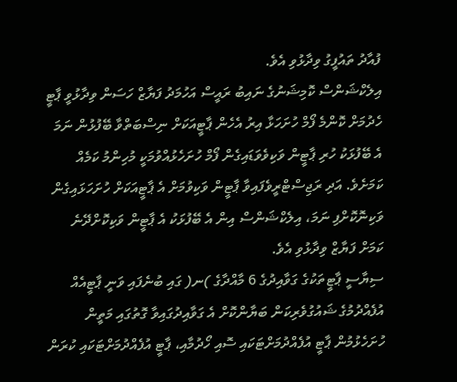ފުއާދު ތައުފީގު ވިދާޅުވި އެވެ.
އިލެކްޝަންސް ކޮމިޝަނުގެ ނައިބު ރައީސް އަހުމަދު ފަޔާޒް ހަސަން ވިދާޅުވީ ޕާޓީ ހެދުމަށް ކޮންމެ ފޯމް ހުށަހަޅާ އިރު އެހެން ޕާޓީއަކަށް ނިސްބަތްވާ ބޭފުޅުން ނަމަ އެ ބޭފުޅަކު ހުރި ޕާޓީން ވަކިވެވަޑައިގެން ފޯމް ހުށަހެޅުއްވުމަކީ މުހިންމު ކަމެއް ކަމަށެވެ. އަދި ރަޖިސްޓްރީވެފައިވާ ޕާޓީން ވަކިވުމަށް އެ ޕާޓީއަކަށް ހުށަހަޅައިގެން ވަކިނޮކޮށްފި ނަމަ، އިލެކްޝަންސް އިން އެ ބޭފުޅަކު އެ ޕާޓީން ވަކިކޮށްދޭނެ ކަމަށް ފަޔާޒް ވިދާޅުވި އެވެ.
ސިޔާސީ ޕާޓީތަކުގެ ގަވާއިދުގެ 6 މާއްދާގެ )ނ( ގައި ބުނެފައި ވަނީ ޕާޓީއެއް އުފެއްދުމުގެ ޝައުގުވެރިކަން ބަޔާންކޮށް އެ ގަވާއިދުގައިވާ ގޮތުގައި މަތީން ހުށަހެޅުމުން ޕާޓީ އުފެއްދުމަށްޓަކައި ސޮއި ހޯދުމާއި، ޕާޓީ އުފެއްދުމަށްޓަކައި ކުރަން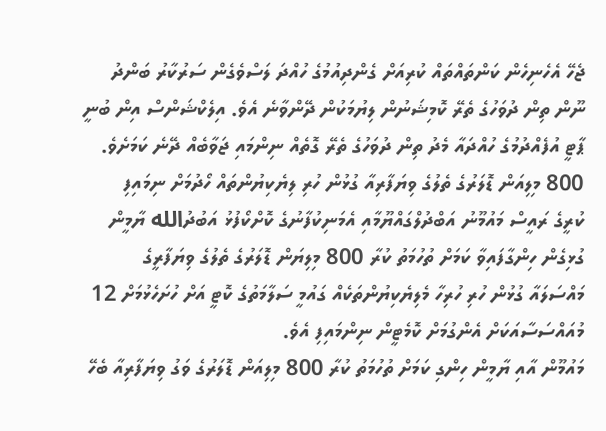ޖެހޭ އެހެނިހެން ކަންތައްތައް ކުރިއަށް ގެންދިއުމުގެ ހުއްދަ ލަސްވެގެން ސަރުކާރު ބަންދު ނޫން ތިން ދުވަހުގެ ތެރޭ ކޮމިޝަނުން ލިޔުމަކުން ދޭންވާނެ އެވެ. އިލެކްޝަންސް އިން ބުނީ ޕާޓީ އުފެއްދުމުގެ ހުއްދައާ މެދު ތިން ދުވަހުގެ ތެރޭ ގޮތެއް ނިންމައި ޖަވާބެއް ދޭނެ ކަމަށެވެ.
800 މިލިއަން ޑޮލަރުގެ ތެލުގެ ވިޔަފާރިއާ ގުޅުން ހުރި ލިޔެކިޔުންތައް ހޯދުމަށް ނިމައިފި
ކުރީގެ ރައީސް މައުމޫނު އަބްދުލްގައްޔޫމާއި އެމަނިކުފާނުގެ ކޮށްކޯފުޅު އަބުދުالله ޔާމީން ގުޅިގެން ހިންގާފައިވާ ކަމަށް ތުހުމަތު ކުރާ 800 މިލިޔަން ޑޮލަރުގެ ތެލުގެ ވިޔަފާރީގެ މައްސަލައާ ގުޅުން ހުރި ހުރިހާ މެލިޔެކިޔުންތަކެއް ގައުމީ ސަލާމަތުގެ ކޮޓީ އަށް ހުށަހެޅުމަށް 12 މުއައްސަސާއަކަށް އެންގުމަށް ކޮމެޓީން ނިންމައިފި އެވެ.
މައުމޫން އާއި ޔާމީން ހިންގި ކަމަށް ތުހުމަތު ކުރާ 800 މިލިއަން ޑޮލަރުގެ ވަގު ވިޔަފާރިއާ ބެހޭ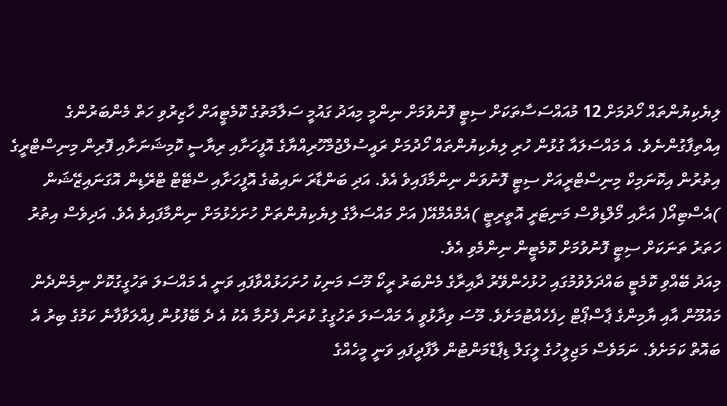ލިޔެކިޔުންތައް ހޯދުމަށް 12 މުއައްސަސާތަކަށް ސިޓީ ފޮނުވުމަށް ނިންމީ މިއަދު ގައުމީ ސަލާމަތުގެ ކޮމެޓީއަށް ހާޒިރުވި ހަތް މެންބަރުންގެ އިއްތިފާގުންނެވެ. އެ މައްސަލައާ ގުޅުން ހުރި ލިޔެކިޔުންތައް ހޯދުމަށް ރައީސުލްޖުމްހޫރިއްޔާގެ އޮފީހަށާއި ރިޔާސީ ކޮމިޝަނަށާއި ފޮރިން މިނިސްޓްރީގެ އިތުރުން އިކޮނަމިކް މިނިސްޓްރީއަށް ސިޓީ ފޮނުވަން ނިންމާފައިވެ އެވެ. އަދި ބަންޑާރަ ނައިބުގެ އޮފީހަށާއި ސްޓޭޓް ޓްރޭޑިން އޮގަނައިޒޭޝަން )އެސްޓިއޯ( އަށާއި މޯލްޑިވްސް މަނިޓަރީ އޮތީރިޓީ )އެމްއެމްއޭ( އަށް މައްސަލާގެ ލިޔެކިޔުންތަށް ހުށަހެޅުމަށް ނިންމާފައިވެ އެވެ. އަދިވެސް އިތުރު ހަތަރު ތަނަކަށް ސިޓީ ފޮނުވުމަށް ކޮމެޓީން ނިންމެވި އެވެ.
މިއަދު ބޭއްވި ކޮމެޓީ ބައްދަލުވުމުގައި ހުޅުހެންވޭރު ދާއިރާގެ މެންބަރު ރީކޯ މޫސަ މަނިކު ހުށަހަޅުއްވާފައި ވަނީ އެ މައްސަލަ ތަހުގީގުކޮށް ނިމެންދެން މައުމޫން އާއި ޔާމިންގެ ޕާސްޕޯޓް ހިފެހެއްޓުމަށެވެ. މޫސަ ވިދާޅުވީ އެ މައްސަލަ ތަހުގީގު ކުރަން ފެށުމާ އެކު އެ ދެ ބޭފުޅުން ފިއްލަވާފާނެ ކަމުގެ ބިރު އެ ބައޮތް ކަމަށެވެ. ނަމަވެސް މަޖިލީހުގެ ލީގަލް ޑިޕާޑްމަންޓުން ލާފާދީފައި ވަނީ މީހެއްގެ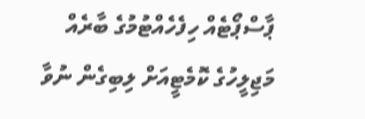ޕާސްޕޯޓެއް ހިފެހެއްޓުމުގެ ބާރެއް މަޖިލީހުގެ ކޮމެޓީއަށް ލިބިގެން ނުވާ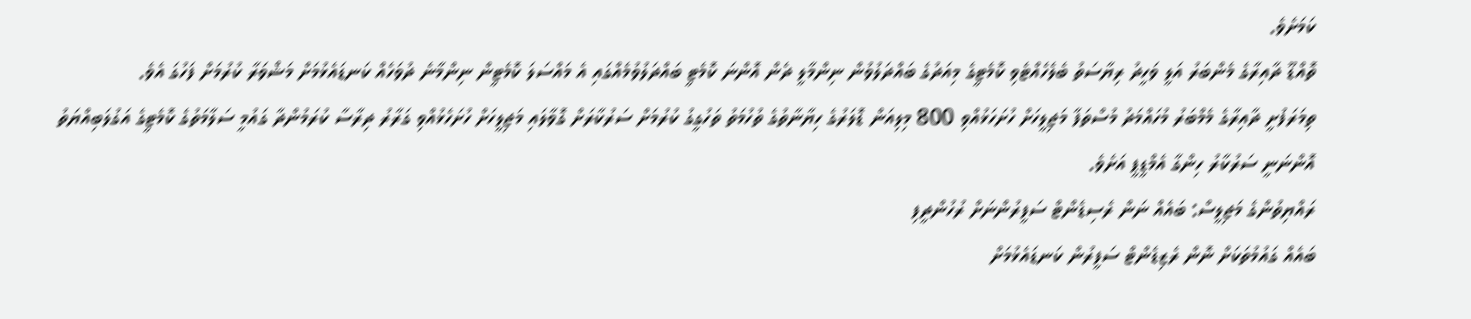ކަމަށެވެ.
ތޮއްޑޫ ދާއިރާގެ މެންބަރު އަލީ ވަހީދު ރިޔާސަތު ބެލެހެއްޓެވި ކޮމެޓީގެ މިއަދުގެ ބައްދަލުވުން ނިންމާލީ ދެން އޮންނަ ކޮމެޓީ ބައްދަލުވުމެއްގައި އެ މައްސަލަ ކޮމެޓީން ނިންމާނެ ދުވަހެއް ކަނޑައެޅުމަށް މަޝްވަރާ ކުރުމަށް ފަހުގަ އެވެ.
ތިމަރަފުށީ ދާއިރާގެ މެމްބަރު މުހައްމަދު މުސްތަފާ މަޖިލީހަށް ހުށަހަޅުއްވި 800 މިލިއަން ޑޮލަރުގެ ހިޔާނާތުގެ ތުހުމަތު ތަހުގީގު ކުރުމަށް ސަރުކާރަށް ގޮވާލައި މަޖިލީހަށް ހުށަހެޅުއްވި ގަރާރު ދިރާސާ ކުރަމުންދާ ގައުމީ ސަލާމަތުގެ ކޮމެޓީގެ އަގުލަބިއްޔަތު އޮންނަނީ ސަރުކާރު ހިންގާ އެމްޑީޕީ އަށެވެ.
ރައްޔިތުންގެ މަޖިލީސް: ބައެއް ނަން ރެސިޑެންޓް ސަފީރުންނަށް ރުހުންދީފި
ބައެއް ގައުމުތަކަށް ނޮން ރެޒިޑެންޓް ސަފީރުން ކަނޑައެޅުމަށް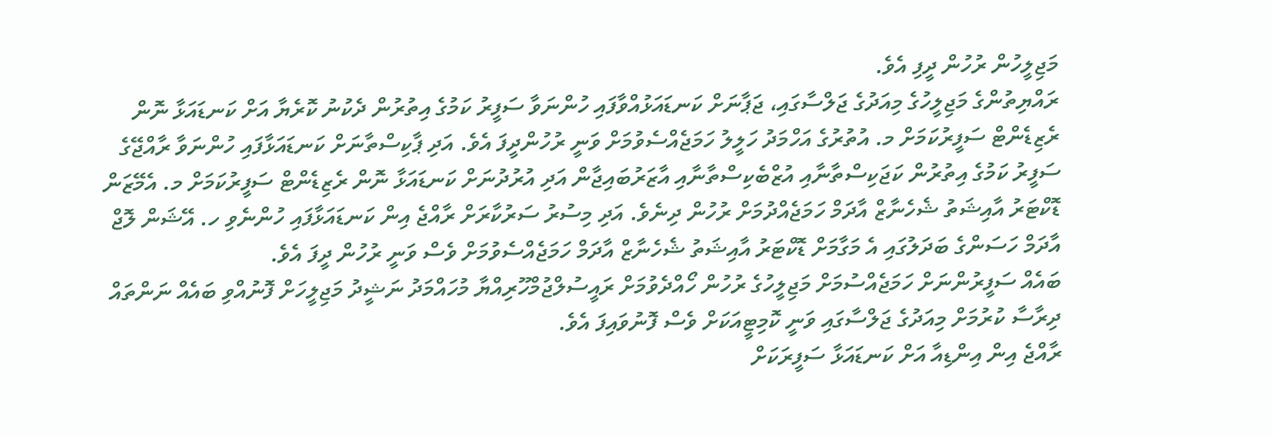މަޖިލީހުން ރުހުން ދީފި އެވެ.
ރައްޔިތުންގެ މަޖިލީހުގެ މިއަދުގެ ޖަލްސާގައި، ޖަޕާނަށް ކަނޑައަޅުއްވާފައި ހުންނަވާ ސަފީރު ކަމުގެ އިތުރުން ދެކުނު ކޮރެޔާ އަށް ކަނޑައަޅާ ނޮން ރެޒިޑެންޓް ސަފީރުކަމަށް މ. އުތުރުގެ އަހްމަދު ހަލީލު ހަމަޖެއްސެވުމަށް ވަނީ ރުހުންދީފަ އެވެ. އަދި ޕާކިސްތާނަށް ކަނޑައަޅާފައި ހުންނަވާ ރާއްޖޭގެ ސަފީރު ކަމުގެ އިތުރުން ކަޖަކިސްތާނާއި އުޒްބެކިސްތާނާއި އާޒަރުބައިޖާން އަދި އުރުދުނަށް ކަނޑައަޅާ ނޮން ރެޒިޑެންޓް ސަފީރުކަމަށް މ. އެމޭޒަން ޑޮކްޓަރު އާއިޝަތު ޝެހެނާޒް އާދަމް ހަމަޖެއްދުމަށް ރުހުން ދިނެވެ. އަދި މިސުރު ސަރުކާރަށް ރާއްޖެ އިން ކަނޑައަޅާފައި ހުންނެވި ހ. އޭޝަން ލޮޖް އާދަމް ހަސަންގެ ބަދަލުގައި އެ މަގާމަށް ޑޮކްޓަރު އާއިޝަތު ޝެހެނާޒް އާދަމް ހަމަޖެއްސެވުމަށް ވެސް ވަނީ ރުހުން ދީފަ އެވެ.
ބައެއް ސަފީރުންނަށް ހަމަޖެއްސުމަށް މަޖިލީހުގެ ރުހުން ހޯއްދެވުމަށް ރައީސުލްޖުމްހޫރިއްޔާ މުހައްމަދު ނަޝީދު މަޖިލީހަށް ފޮނުއްވި ބައެއް ނަންތައް ދިރާސާ ކުރުމަށް މިއަދުގެ ޖަލްސާގައި ވަނީ ކޮމިޓީއަކަށް ވެސް ފޮނުވައިފަ އެވެ.
ރާއްޖެ އިން އިންޑިއާ އަށް ކަނޑައަޅާ ސަފީރަކަށް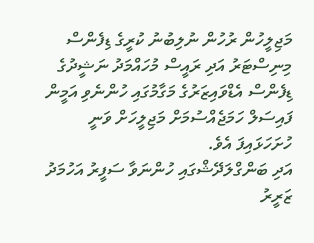މަޖިލީހުން ރުހުން ނުލިބުނު ކުރީގެ ޑިފެންސް މިނިސްޓަރު އަދި ރައީސް މުހައްމަދު ނަޝީދުގެ ޑިފެންސް އެޑްވައިޒަރުގެ މަގާމުގައި ހުންނެވި އަމީން ފައިސަލް ހަމަޖެއްސުމަށް މަޖިލީހަށް ވަނީ ހުށަހަޅައިފަ އެވެ.
އަދި ބަންގްލަދޭޝްގައި ހުންނަވާ ސަފީރު އަހުމަދު ޒަރީރު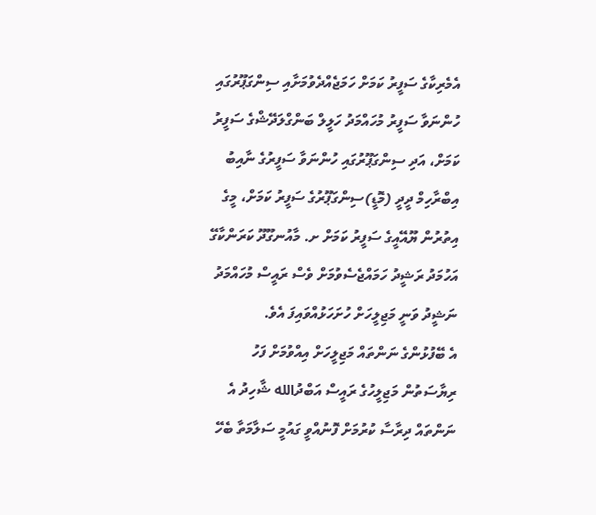އެމެރިކާގެ ސަފީރު ކަމަށް ހަމަޖެއްދެވުމަށާއި ސިންގަޕޫރުގައި ހުންނަވާ ސަފީރު މުހައްމަދު ހަލީލް ބަންގްލަދޭޝްގެ ސަފީރު ކަމަށް، އަދި ސިންގަޕޫރުގައި ހުންނަވާ ސަފީރުގެ ނާއިބު އިބްރާހިމް ދީދީ (މޮޑީ)ސިންގަޕޫރުގެ ސަފީރު ކަމަށް، މީގެ އިތުރުން ޔޫއޭއީގެ ސަފީރު ކަމަށް ށ. މާއުނގޫދޫ ކަރަންކާގޭ އަހުމަދު ރަޝީދު ހަމައްޖެސެވުމަށް ވެސް ރައީސް މުހައްމަދު ނަޝީދު ވަނީ މަޖިލީހަށް ހުށަހަޅުއްވައިފަ އެވެ.
އެ ބޭފުޅުންގެ ނަންތައް މަޖިލީހަށް އިއްވުމަށް ފަހު ރިޔާސަތުން މަޖިލީހުގެ ރައީސް އަބްދުالله ޝާހިދު އެ ނަންތައް ދިރާސާ ކުރުމަށް ފޮނުއްވީ ގައުމީ ސަލާމަތާ ބެހޭ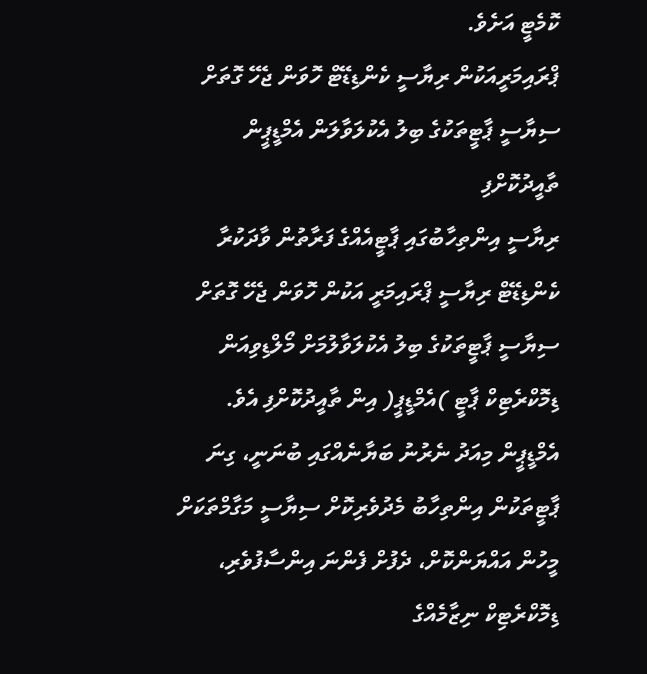ކޮމެޓީ އަށެވެ.
ޕްރައިމަރީއަކުން ރިޔާސީ ކެންޑިޑޭޓް ހޮވަން ޖެހޭ ގޮތަށް ސިޔާސީ ޕާޓީތަކުގެ ބިލު އެކުލަވާލަން އެމްޑީޕީން ތާއީދުކޮށްފި
ރިޔާސީ އިންތިހާބުގައި ޕާޓީއެއްގެ ފަރާތުން ވާދަކުރާ ކެންޑިޑޭޓް ރިޔާސީ ޕްރައިމަރީ އަކުން ހޮވަން ޖެހޭ ގޮތަށް ސިޔާސީ ޕާޓީތަކުގެ ބިލު އެކުލަވާލުމަށް މޯލްޑިވިއަން ޑިމޮކްރެޓިކް ޕާޓީ )އެމްޑީޕީ( އިން ތާއީދުކޮށްފި އެވެ.
އެމްޑީޕީން މިއަދު ނެރުނު ބަޔާނެއްގައި ބުނަނީ، ގިނަ ޕާޓީތަކުން އިންތިހާބު މެދުވެރިކޮށް ސިޔާސީ މަގާމްތަކަށް މީހުން އައްޔަންކޮށް، ދެފުށް ފެންނަ އިންސާފުވެރި، ޑިމޮކްރެޓިކް ނިޒާމެއްގެ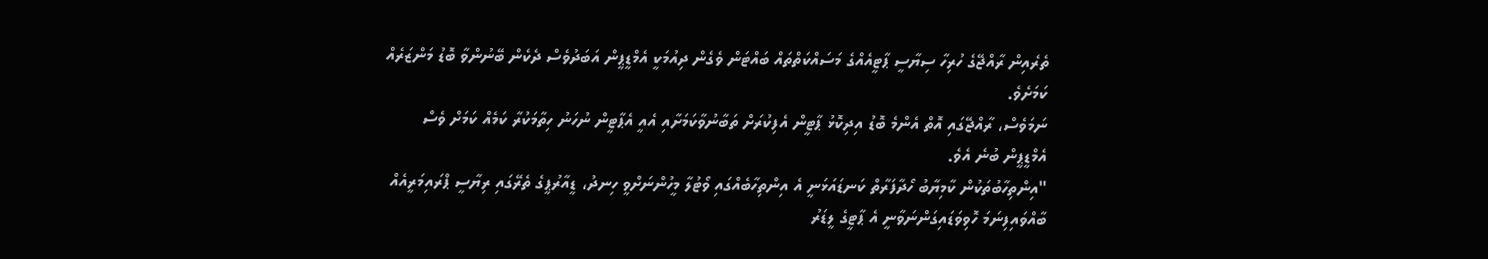ތެރެއިން ރާއްޖޭގެ ހުރިހާ ސިޔާސީ ޕާޓީއެއްގެ މަސައްކަތްތައް ބައްޓަން ވެގެން ދިއުމަކީ އެމްޑީޕީން އަބަދުވެސް ދެކެން ބޭނުންވާ ބޮޑު މަންޒަރެއް ކަމަށެވެ.
ނަމަވެސް، ރާއްޖޭގައި އޮތް އެންމެ ބޮޑު އިދިކޮޅު ޕާޓީން އެފިކުރަށް ތަބާނުވާކަމަށާއި އެއީ އެޕާޓީން ނުހަނު ހިތާމަކުރާ ކަމެއް ކަމަށް ވެސް އެމްޑީޕީން ބުނެ އެވެ.
"އިންތިހާބުތަކުން ކާމިޔާބު ހޯދާފަރާތް ކަނޑައަޅަނީ އެ އިންތިހާބެއްގައި ވޯޓުލާ މީހުންނަށްވީ ހިނދު، ޑީއާރުޕީގެ ތެރޭގައި ރިޔާސީ ޕްރައިމަރީއެއް ބާއްވައިފިނަމަ ހޮވިވަޑައިގަންނަވާނީ އެ ޕާޓީގެ ލީޑަރު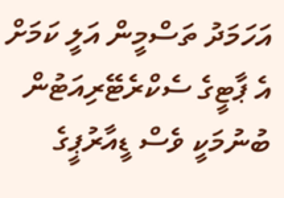އަހަމަދު ތަސްމީން އަލީ ކަމަށް އެ ޕާޓީގެ ސެކްރެޓޭރިއަޓުން ބުނުމަކީ ވެސް ޑީއާރުޕީގެ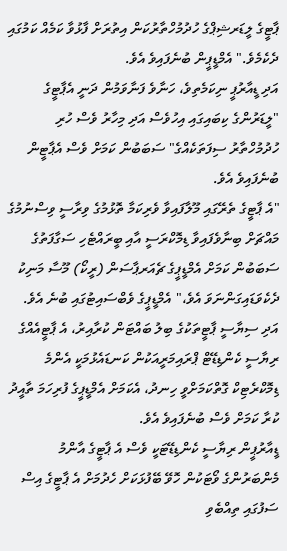ޕާޓީގެ ލީޑަރޝިޕްގެ ހުދުމުހްތާރުކަން އިތުރަށް ފާޅުވާ ކަމެއް ކަމުގައި ދެކެމެވެ." އެމްޑީޕީން ބުނެފައިވެ އެވެ.
އަދި ޑީއާރުޕީ ނިކަމެތިވެ، ހަނާވެ ފަނާވަމުން ދަނީ އެޕާޓީގެ "ލީޑަރުންގެ ކިބައިގައި އިހުވެސް އަދި މިހާރު ވެސް ހުރި ހުދުމުހްތާރު ސިފަތަކެއްގެ" ސަބަބުން ކަމަށް ވެސް އެޕާޓީން ބުނެފައިވެ އެވެ.
"އެ ޕާޓީގެ ތެރޭގައި މޫލާފައިވާ ވެރިކަމާ ތޮޅުމުގެ ވިރާސީ ވިސްނުމުގެ މައްޗަށް ބިނާވެފައިވާ ޑިމޮކްރަސީ އާއި ބީރައްޓެހި ސަގާފަތުގެ ސަބަބުން ކަމަށް އެމްޑީޕީގެ ޗެއަރޕާސަން (ރީކޯ) މޫސާ މަނިކު ދެކެވަޑައިގަންނަވަ އެވެ،" އެމްޑީޕީގެ ވެބްސައިޓުގައި ބުނެ އެވެ.
އަދި ސިޔާސީ ޕާޓީތަކުގެ ބިލު ބައްޓަން ކުރާއިރު، އެ ޕާޓީއެއްގެ ރިޔާސީ ކެންޑިޑޭޓް ޕްރައިމަރީއަކުން ކަނޑައެޅުމަކީ އެންމެ ޑިމޮކްރެޓިކް ގޮތްކަމަށްވީ ހިނދު، އެކަމަށް އެމްޑީޕީގެ ފުރިހަމަ ތާއީދު ކުރާ ކަމަށް ވެސް ބުނެފައިވެ އެވެ.
ޑީއާރުޕީން ރިޔާސީ ކެންޑިޑޭޓަކީ ވެސް އެ ޕާޓީގެ އާންމު މެންބަރުންގެ ވޯޓަކުން ހޮވޭ ބޭފުޅަކަށް ހެދުމަށް އެ ޕާޓީގެ އިސް ސަފުގައި ތިއްބެވި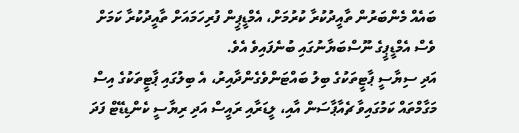ބައެއް މެންބަރުން ތާއީދުކުރާ ކުރުމަށް، އެމްޑީޕީން ފުރިހަމައަށް ތާއީދުކުރާ ކަމަށް ވެސް އެމްޑީޕީގެ ނޫސްބަޔާނުގައި ބުނެފައިވެ އެވެ.
އަދި ސިޔާސީ ޕާޓީތަކުގެ ބިލު ބައްޓަންވެގެންދާއިރު، އެ ބިލުގައި ޕާޓީތަކުގެ އިސް މަގާމްތައް ކަމުގައިވާ ޗެއާޕާސަން އާއި، ލީޑަރާއި ރައީސް އަދި ރިޔާސީ ކެންޑިޑޭޓް ފަދަ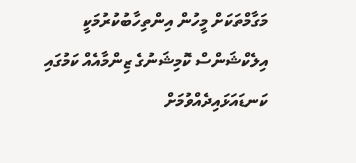މަގާމްތަކަށް މީހުން އިންތިހާބުކުރުމަކީ އިލެކްޝަންސް ކޮމިޝަނުގެ ޒިންމާއެއް ކަމުގައި ކަނޑައަޅައިދެއްވުމަށް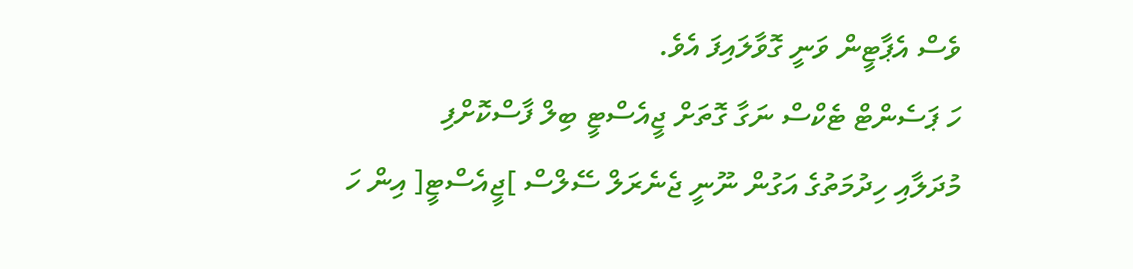ވެސް އެޕާޓީން ވަނީ ގޮވާލައިފަ އެވެ.
ހަ ޕަސެންޓް ޓެކްސް ނަގާ ގޮތަށް ޖީއެސްޓީ ބިލް ފާސްކޮށްފި
މުދަލާއި ހިދުމަތުގެ އަގުން ނޫނީ ޖެނެރަލް ސޭލްސް ]ޖީއެސްޓީ[ އިން ހަ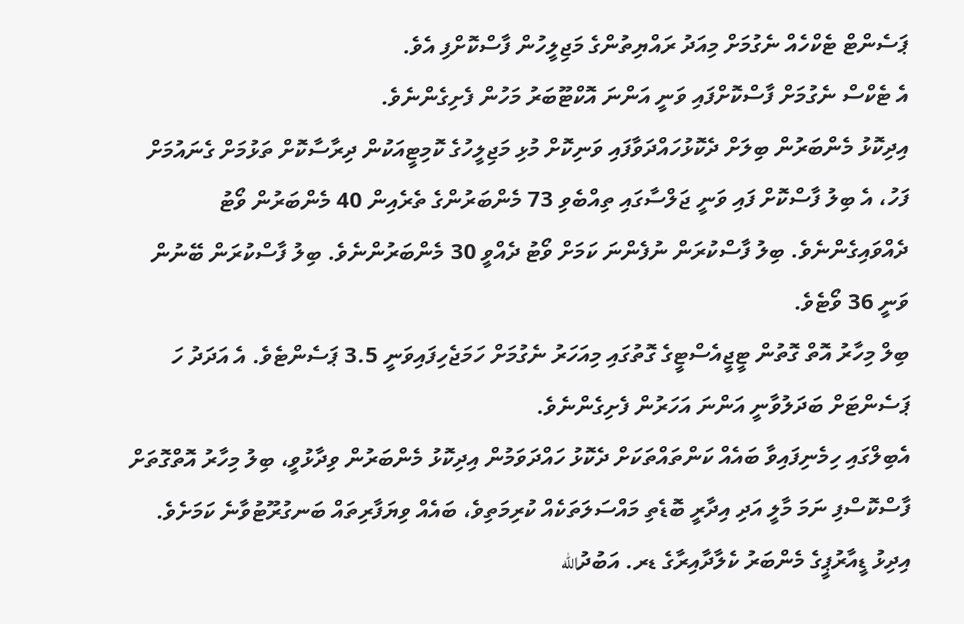ޕަސެންޓް ޓެކްހެއް ނެގުމަށް މިއަދު ރައްޔިތުންގެ މަޖިލީހުން ފާސްކޮށްފި އެވެ.
އެ ޓެކްސް ނެގުމަށް ފާސްކޮށްފައި ވަނީ އަންނަ އޮކްޓޫބަރު މަހުން ފެށިގެންނެވެ.
އިދިކޮޅު މެންބަރުން ބިލަށް ދެކޮޅުހައްދަވާފައި ވަނިކޮށް މުޅި މަޖިލީހުގެ ކޮމިޓީއަކުން ދިރާސާކޮށް ތަޅުމަށް ގެނައުމަށް ފަހު، އެ ބިލު ފާސްކޮށް ފައި ވަނީ ޖަލްސާގައި ތިއްބެވި 73 މެންބަރުންގެ ތެރެއިން 40 މެންބަރުން ވޯޓު ދެއްވައިގެންނެވެ. ބިލު ފާސްކުރަން ނުފެންނަ ކަމަށް ވޯޓު ދެއްވީ 30 މެންބަރުންނެވެ. ބިލު ފާސްކުރަން ބޭނުން ވަނީ 36 ވޯޓެވެ.
ބިލް މިހާރު އޮތް ގޮތުން ޓީޖީއެސްޓީގެ ގޮތުގައި މިއަހަރު ނެގުމަށް ހަމަޖެހިފައިވަނީ 3.5 ޕަސެންޓެވެ. އެ އަދަދު ހަ ޕަސެންޓަށް ބަދަލުވާނީ އަންނަ އަހަރުން ފެށިގެންނެވެ.
އެބިލްގައި ހިމެނިފައިވާ ބައެއް ކަންތައްތަކަށް ދެކޮޅު ހައްދަވަމުން އިދިކޮޅު މެންބަރުން ވިދާޅުވީ، ބިލު މިހާރު އޮތްގޮތަށް ފާސްކޮސްފި ނަމަ މާލީ އަދި އިދާރީ ބޮޑެތި މައްސަލަތަކެއް ކުރިމަތިވެ، ބައެއް ވިޔަފާރިތައް ބަނގުރޫޓުވާނެ ކަމަށެވެ.
އިދިޅު ޑީއާރުޕީގެ މެންބަރު ކެލާދާއިރާގެ ޑރ. އަބުދުالله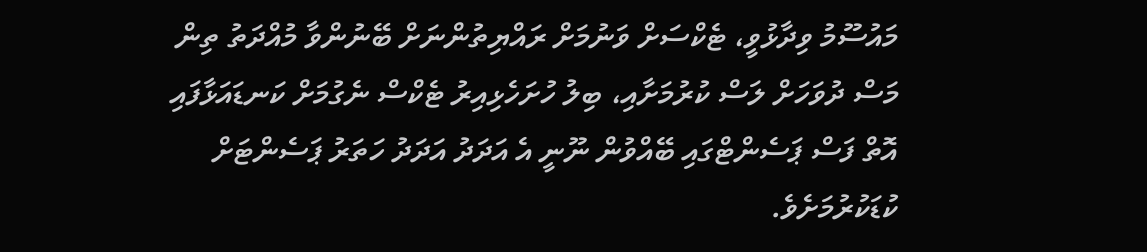މައުސޫމު ވިދާޅުވީ، ޓެކްސަށް ވަނުމަށް ރައްޔިތުންނަށް ބޭނުންވާ މުއްދަތު ތިން މަސް ދުވަހަށް ލަސް ކުރުމަށާއި، ބިލު ހުށަހެޅިއިރު ޓެކްސް ނެގުމަށް ކަނޑައަޅާފައި އޮތް ފަސް ޕަސެންޓްގައި ބޭއްވުން ނޫނީ އެ އަދަދު އަދަދު ހަތަރު ޕަސެންޓަށް ކުޑަކުރުމަށެވެ.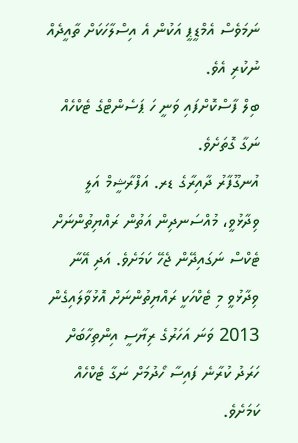ނަމަވެސް އެމްޑީޕީ އަކުން އެ އިސްލާހަކަށް ތާއީދެއް ނުކުރި އެވެ.
ބިލް ފާސްކޮށްފައި ވަނީ ހަ ޕަސެންޓްގެ ޓެކްހެއް ނަގާ ގޮތަށެވެ.
އުނގޫފާރު ދާއިރާގެ ޑރ. އަފްރާޝީމް އަލީ ވިދާޅުވީ، މުއްސަނދިން އަތުން ރައްޔިތުންނަށް ޓެކްސް ނަގައިދޭން ޖެހޭ ކަމަށެވެ. އަދި އޭނާ ވިދާޅުވީ މި ޓެކްހަކީ ރައްޔިތުންނަށް އޮޅުވާލައިގެން 2013 ވަނަ އަހަރުގެ ރިޔާސީ އިންތިހާބަށް ހަރަދު ކުރާނެ ފައިސާ ހޯދުމަށް ނަގާ ޓެކްހެއް ކަމަށެވެ.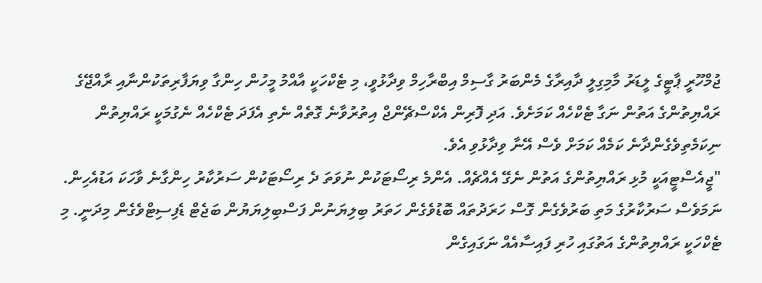ޖުމްހޫރީ ޕާޓީގެ ލީޑަރު މާމިގިލީ ދާއިރާގެ މެންބަރު ގާސިމް އިބްރާހިމް ވިދާޅުވީ، މި ޓެކްހަކީ އާއްމު މީހުން ހިންގާ ވިޔަފާރިތަކުންނާއި ރާއްޖޭގެ ރައްޔިތުންގެ އަތުން ނަގާ ޓެކްހެއް ކަމަށެވެ. އަދި ފޮރިން އެކްސްޗޭންޖް އިތުރުވާނެ ގޮތެއް ނެތި އެފަދަ ޓެކްހެއް ނެގުމަކީ ރައްޔިތުން ނިކަމެތިވެގެންދާނެ ކަމެއް ކަމަށް ވެސް އޭނާ ވިދާޅުވި އެވެ.
"ޖީއެސްޓީއަކީ މުޅި ރައްޔިތުންގެ އަތުން ނެގޭ އެއްޗެއް. އެންމެ ރިސޯޓަކުން ނުވަތަ ދެ ރިސޯޓަކުން ސަރުކާރު ހިންގާނެ ވާހަކަ އަޑުއެހިން. ނަމަވެސް ސަރުކާރުގެ މަތި ބަރުވެގެން ގޮސް ހަރަދުތައް ބޮޑުވެގެން ހަތަރު ބިލިޔަނުން ފަސްބިލިޔަޔުން ބަޖެޓް ޑެފިސިޓްވެގެން މިދަނީ. މި ޓެކްހަކީ ރައްޔިތުންގެ އަތުގައި ހުރި ފައިސާއެއް ނަގައިގެން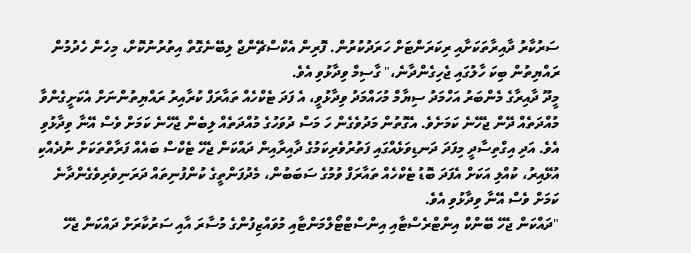ސަރުކާރު ދާއިރާތަކަށާއި ރިކަރަންޓަށް ހަރަދުކުރުން. ފޮރިން އެކްސްޗޭންޖް ލިބޭނެގޮތް އިތުރުނުކޮށް، މިހެން ހެދުމުން ރައްޔިތުން ބިކަ ހާލުގައި ޖެހިގެންދާނެ،" ގާސިމް ވިދާޅުވި އެވެ.
މީދޫ ދާއިރާގެ މެންބަރު އަހްމަދު ސިޔާމް މުހައްމަދު ވިދާޅުވީ، އެ ފަދަ ޓެކްހެއް ތައާރަފް ކުރާއިރު ރައްޔިތުންނަށް އެކަށީގެންވާ މުއްދަތެއް ދޭން ޖެހޭނެ ކަމަށެވެ. އެގޮތުން މަދުވެގެން ހަ މަސް ދުވަހުގެ މުއްދަތެއް ލިބެން ޖެހޭނެ ކަމަށް ވެސް އޭނާ ވިދާޅުވި އެވެ. އަދި އިގްތިސާދީ މިފަދަ ދަނޑިވަޅެއްގައި ފަތުރުވެރިކަމުގެ ދާއިރާއިން ދައްކަން ޖެހޭ ޓެކްސް ބައެއް ފަރާތްތަކަށް ނުދެއްކި އުޅޭއިރު، ކުއްލި އަކަށް އެފަދަ ބޮޑު ޓެކްހެއް ތައާރަފް ވުމުގެ ސަބަބުން، މެދުފަންތީގެ ކުންފުނިތައް ދަރަނިވެރިވެގެންދާނެ ކަމަށް ވެސް އޭނާ ވިދާޅުވި އެވެ.
"ދައްކަން ޖެހޭ ބޭންކް އިންޓްރެސްޓާއި އިންސްޓްޓޯލްމަންޓާއި މުވައްޒިފުންގެ މުސާރަ އާއި ސަރުކާރަށް ދައްކަން ޖެހޭ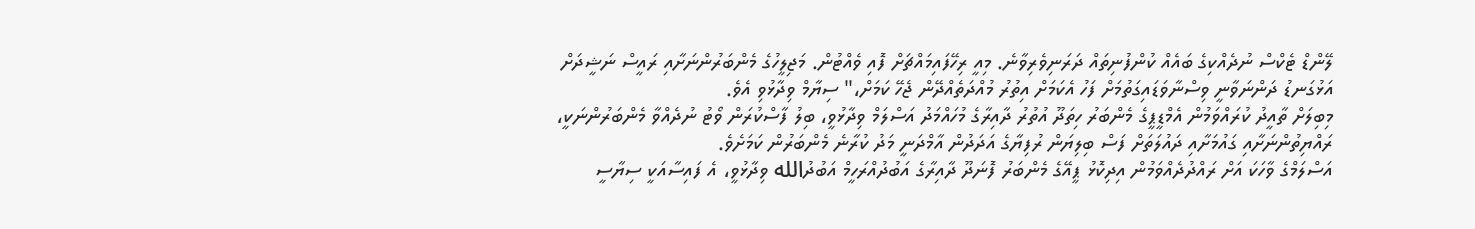ލޭންޑް ޓެކްސް ނުދެއްކިގެ ބައެއް ކުންފުނިތައް ދަރަނިވެރިވާނެ. މިއީ ރިހޭފައިމައްޗަށް ފޮއި ވެއްޓުން. މަޖިލީހުގެ މެންބަރުންނަށާއި ރައީސް ނަޝީދަށް އަޅުގަނޑު ދަންނަވާނީ ވިސްނާވަޑައިގަތުމަށް ފަހު އެކަމަށް އިތުރު މުއްދަތެއްދޭން ޖެހޭ ކަމަށް،" ސިޔާމް ވިދާޅުވި އެވެ.
މިބިލަށް ތާއީދު ކުރައްވަމުން އެމްޑީޕީގެ މެންބަރު ހިތަދޫ އުތުރު ދާއިރާގެ މުހައްމަދު އަސްލަމް ވިދާޅުވީ، ބިލު ފާސްކުރަން ވޯޓު ނުދެއްވާ މެންބަރުންނަކީ، ރައްޔިތުންނަށާއި ގައުމަށާއި ދައުލަތަށް ފަސް ބިލިޔަން ރުފިޔާގެ އަދަދުން އާމްދަނީ މަދު ކުރާނެ މެންބަރުން ކަމަށެވެ.
އަސްލަމްގެ ވާހަކަ އަށް ރައްދުދެއްވަމުން އިދިކޮޅު ޕީއޭގެ މެންބަރު ފޮނަދޫ ދާއިރާގެ އަބުދުއްރަހީމް އަބުދުالله ވިދާޅުވީ، އެ ފައިސާއަކީ ސިޔާސީ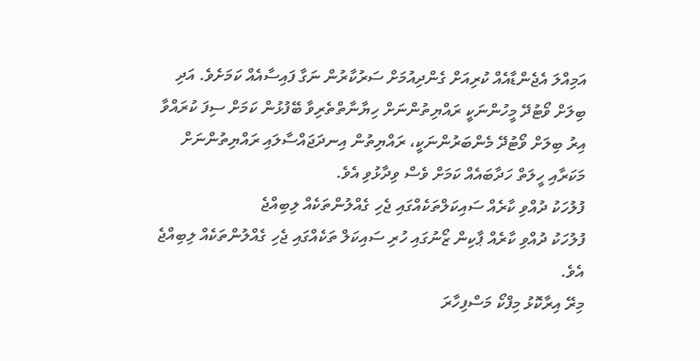އަމިއްލަ އެޖެންޑާއެއް ކުރިއަށް ގެންދިއުމަށް ސަރުކާރުން ނަގާ ފައިސާއެއް ކަމަށެވެ. އަދި ބިލަށް ވޯޓުދޭ މީހުންނަކީ ރައްޔިތުންނަށް ހިޔާނާތްތެރިވާ ބޭފުޅުން ކަމަށް ސިފަ ކުރައްވާ އިރު ބިލަށް ވޯޓުދޭ މެންބަރުންނަކީ، ރައްޔިތުން އިނދަޖައްސާލައި ރައްޔިތުންނަށް މަކަރާއި ހީލަތް ހަދާބައެއް ކަމަށް ވެސް ވިދާޅުވި އެވެ.
ފުލުހަކު ދުއްވި ކާރެއް ސައިކަލްތަކެއްގައި ޖެހި ގެއްލުންތަކެއް ލިބިއްޖެ
ފުލުހަކު ދުއްވި ކާރެއް ޕާކިން ޒޯނުގައި ހުރި ސައިކަލް ތަކެއްގައި ޖެހި ގެއްލުންތަކެއް ލިބިއްޖެ އެވެ.
މިރޭ އިރާކޮޅު މިފްކޯ މަސްފިހާރަ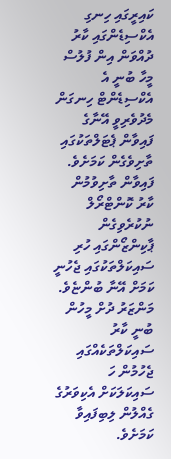ކައިރީގައި ހިނގި އެކްސިޑެންގައި ކާރު ދުއްވަން އިން ފުލުސް މީހާ ބުނީ އެ އެކްސިޑެންޓް ހިނގަން މެދުވެރިވީ އޭނާގެ ފައިވާން ޕެޓަލްތަކުގައި ތާށިވެގެން ކަމަށެވެ. ފައިވާން ތާށިވުމުން ކާރު ކޮންޓްރޯލް ނުކުރެވިގެން ޕާކިންޒޯންގައި ހުރި ސައިކަލްތަކުގައި ޖެހުނީ ކަމަށް އޭނާ ބުންޏެވެ. މަންޒަރު ދުށް މީހުން ބުނީ ކާރު ސައިކަލްތަކެއްގައި ޖެހުމުން ހަ ސައިކަލަކަށް އެކިވަރުގެ ގެއްލުން ލިބިފައިވާ ކަމަށެވެ.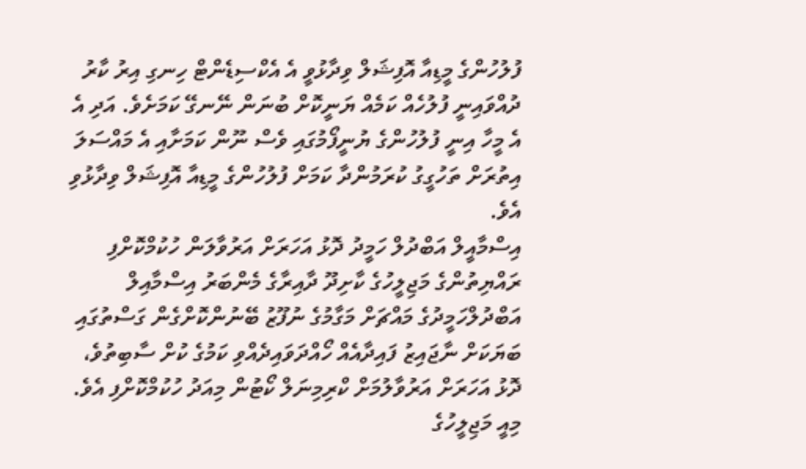ފުލުހުންގެ މީޑިއާ އޮފިޝަލް ވިދާޅުވީ އެ އެކްސިޑެންޓް ހިނގި އިރު ކާރު ދުއްވައިނީ ފުލުހެއް ކަމެއް ޔަނީކޮށް ބުނަން ނޭނގޭ ކަމަށެވެ. އަދި އެ އެ މީހާ އިނީ ފުލުހުންގެ ޔުނީފޯމުގައި ވެސް ނޫން ކަމަށާއި އެ މައްސަލަ އިތުރަށް ތަހުގީގު ކުރަމުންދާ ކަމަށް ފުލުހުންގެ މީޑިއާ އޮފިޝަލް ވިދާޅުވި އެވެ.
އިސްމާއީލް އަބްދުލް ހަމީދު ދޮޅު އަހަރަށް އަރުވާލަން ހުކުމްކޮށްފި
ރައްޔިތުންގެ މަޖިލީހުގެ ކާށިދޫ ދާއިރާގެ މެންބަރު އިސްމާއިލް އަބްދުލްހަމީދުގެ މައްޗަށް މަގާމުގެ ނުފޫޒު ބޭނުންކޮށްގެން ގަސްތުގައި ބަޔަކަށް ނާޖައިޒު ފައިދާއެއް ހޯއްދަވައިދެއްވި ކަމުގެ ކުށް ސާބިތުވެ، ދޮޅު އަހަރަށް އަރުވާލުމަށް ކްރިމިނަލް ކޯޓުން މިއަދު ހުކުމްކޮށްފި އެވެ.
މިއީ މަޖިލީހުގެ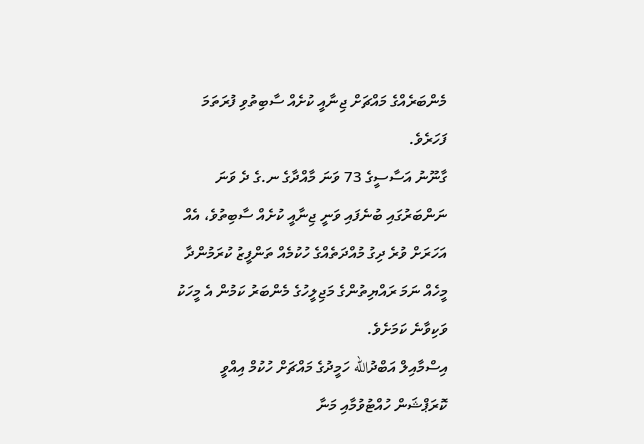މެންބަރެއްގެ މައްޗަށް ޖިނާއީ ކުށެއް ސާބިތުވި ފުރަތަމަ ފަހަރެވެ.
ގާނޫނު އަސާސީގެ 73 ވަނަ މާއްދާގެ ނ.ގެ ދެ ވަނަ ނަންބަރުގައި ބުނެފައި ވަނީ ޖިނާއީ ކުށެއް ސާބިތުވެ، އެއް އަހަރަށް ވުރެ ދިގު މުއްދަތެއްގެ ހުކުމެއް ތަންފީޒު ކުރަމުންދާ މީހެއް ނަމަ ރައްޔިތުންގެ މަޖިލީހުގެ މެންބަރު ކަމުން އެ މީހަކު ވަކިވާނެ ކަމަށެވެ.
އިސްމާއިލް އަބްދުالله ހަމީދުގެ މައްޗަށް ހުކުމް އިއްވީ ކޮރަޕްޝަން ހުއްޓުވުމާއި މަނާ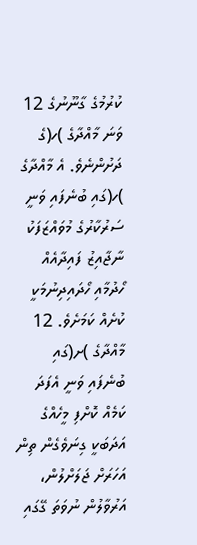ކުރުމުގެ ގާނޫނުގެ 12 ވަނަ މާއްދާގެ )ހ(ގެ ދަށުންނެވެ. އެ މާއްދާގެ )ހ(ގައި ބުނެފައި ވަނީ ސަރުކާރުގެ މުވައްޒަފަކު ނާޖާއިޒު ފައިދާއެއް ހޯދުމާއި ހޯދައިދިނުމަކީ ކުށެއް ކަމަށެވެ. 12 މާއްދާގެ )ށ(ގައި ބުނެފައި ވަނީ އެފަދަ ކަމެއް ކޮށްފި މީހެއްގެ އަދަބަކީ ގިނަވެގެން ތިން އަހަރަށް ޖަލަށްލުން، އަރުވާލުން ނުވަތަ ގޭގައި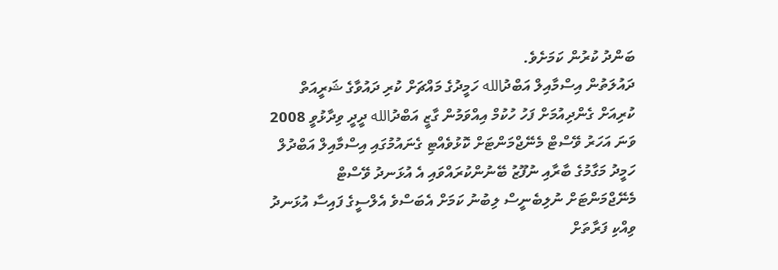ބަންދު ކުރުން ކަމަށެވެ.
ދައުލަތުން އިސްމާއިލް އަބްދުالله ހަމީދުގެ މައްޗަށް ކުރި ދައުވާގެ ޝަރީއަތް ކުރިއަށް ގެންދިއުމަށް ފަހު ހުކުމް އިއްވަމުން ގާޒީ އަބްދުالله ދީދީ ވިދާޅުވީ 2008 ވަނަ އަހަރު ވޭސްޓް މެނޭޖްމަންޓަށް ކޮޅުވެއްޓި ގެނައުމުގައި އިސްމާއިލް އަބްދުލް ހަމީދު މަގާމުގެ ބާރާއި ނުފޫޒު ބޭނުންކުރައްވައި އެ އުޅަނދު ވޭސްޓް މެނޭޖްމަންޓަށް ނުލިބެނީސް ލިބުނު ކަމަށް އެބަސްވެ އެލްސީގެ ފައިސާ އުޅަނދު ވިއްކި ފަރާތަށް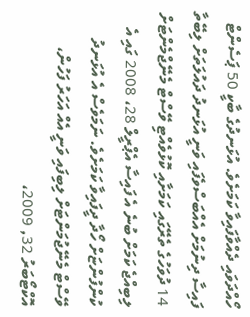ހޯއްދަވައި ދެއްވާފައިވާ ކަމަށެވެ. އުޅަނދުގެ ބާކީ 50 ޕަސެންޓް ފައިސާ ދިނުމަށް އެއްބަސްވެފައި ވަނީ އުޅަނދު ދައުލަތަށް ލިބޭތާ 14 ދުވަހުގެ ތެރޭގައި ކަމަށާއި ކޮޅުވެއްޓި ވޭސްޓް މެނޭޖްމެންޓަށް ލިބިއްޖެ ކަމަށް ބުނެ އެ ފައިސާ އެޕްރީލް 28، 2008 ގައި އެ ކުންފުންޏަށް ހޯދާ ދީފައިވާ ކަމަށެވެ. ނަމަވެސް އެ އުޅަނދު ވޭސްޓް މެނޭޖުމަންޓަށް ލިބިފައި ވަނީ އެއް އަހަރު ފަހުން، އޮކްޓޯބަރު 32, 2009،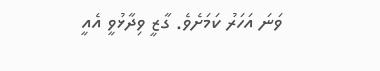ވަނަ އަހަރު ކަމަށެވެ. ގާޒީ ވިދާޅުވީ އެއީ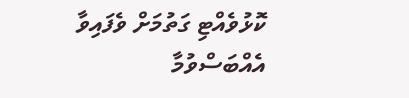ކޮޅުވެއްޓި ގަތުމަށް ވެފައިވާ އެއްބަސްވުމާ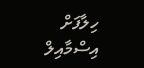ހިލާފަށް އިސްމާއިލް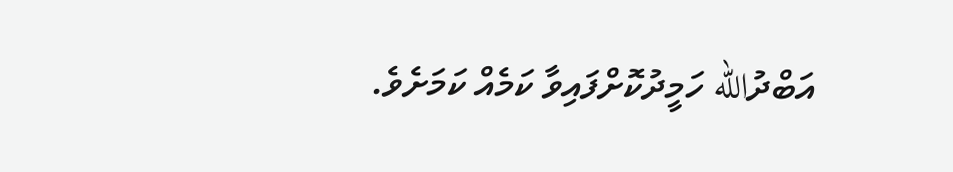އަބްދުالله ހަމީދުކޮށްފައިވާ ކަމެއް ކަމަށެވެ.